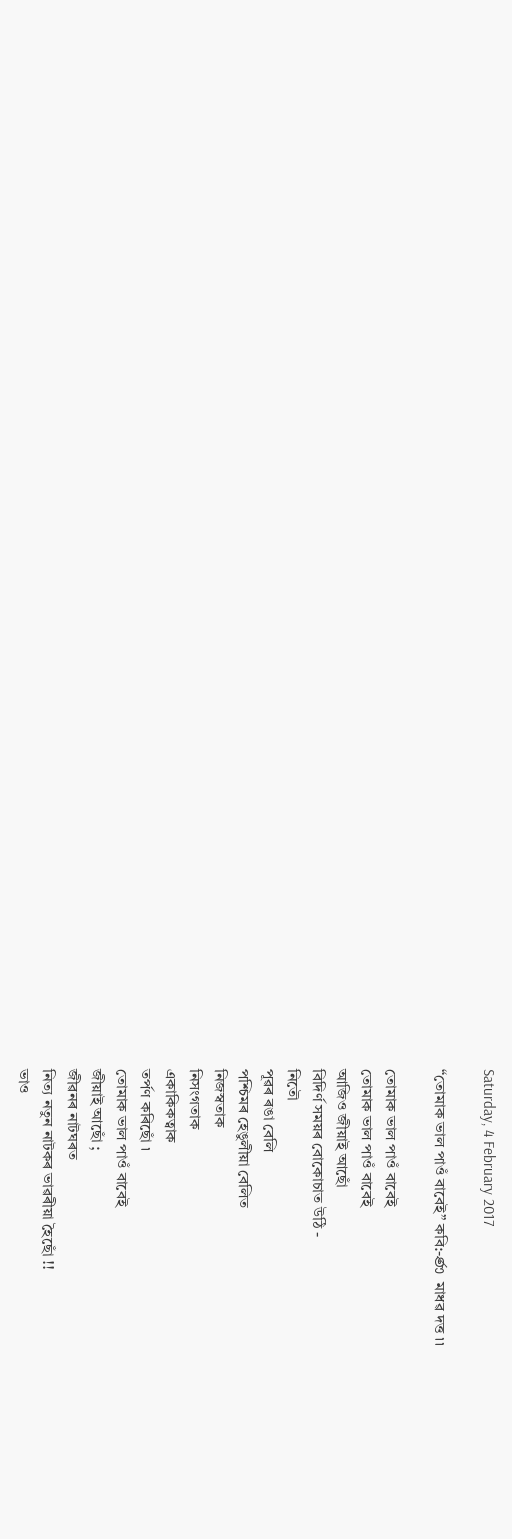Saturday, 4 February 2017

“তোমাক ভাল পাওঁ বাবেই” কবি:-ණ মাধৱ দত্ত ৷৷

তোমাক ভাল পাওঁ বাবেই
তোমাক ভাল পাওঁ বাবেই
আজিও জীয়াই আছোঁ
বিদিৰ্ণ সময়ৰ বোকোচাত উঠি -
নিতৌ
পূৱৰ ৰঙা বেলি
পশ্চিমৰ হেঙুলীয়া বেলিত
নিজস্বতাক
নিসংগতাক
একাকিকত্বাক
তৰ্পণ কৰিছোঁ ৷
তোমাক ভাল পাওঁ বাবেই
জীয়াই আছোঁ ;
জীৱনৰ নাটঘৰত
নিত্য নতুন নাটকৰ ভাৱৰীয়া হৈছোঁ !!
ভাও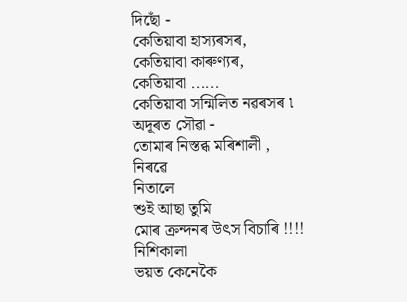দিছোঁ -
কেতিয়াবা হাস্যৰসৰ,
কেতিয়াবা কাৰুণ্যৰ,
কেতিয়াবা ......
কেতিয়াবা সন্মিলিত নৱৰসৰ ৷
অদূৰত সৌৱা -
তোমাৰ নিস্তব্ধ মৰিশালী ,
নিৰৱে
নিতালে
শুই আছা তুমি
মোৰ ক্ৰন্দনৰ উৎস বিচাৰি !!!!
নিশিকালা
ভয়ত কেনেকৈ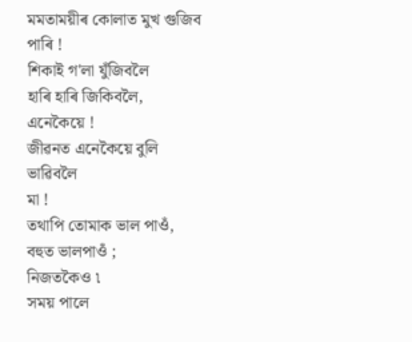মমতাময়ীৰ কোলাত মুখ গুজিব পাৰি !
শিকাই গ'লা যুঁজিবলৈ
হাৰি হাৰি জিকিবলৈ,
এনেকৈয়ে !
জীৱনত এনেকৈয়ে বুলি ভাৱিবলৈ
মা !
তথাপি তোমাক ভাল পাওঁ,
বহুত ভালপাওঁ ;
নিজতকৈও ৷
সময় পালে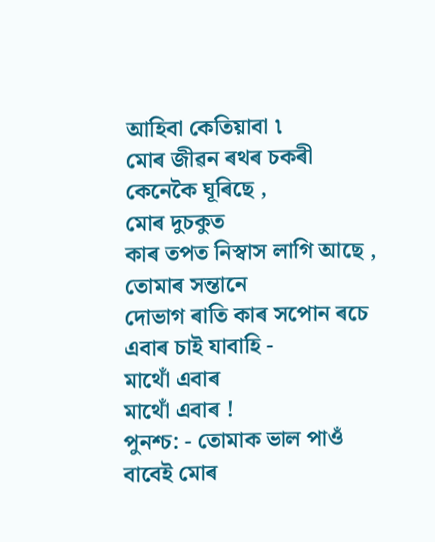আহিবা কেতিয়াবা ৷
মোৰ জীৱন ৰথৰ চকৰী
কেনেকৈ ঘূৰিছে ,
মোৰ দুচকুত
কাৰ তপত নিস্বাস লাগি আছে ,
তোমাৰ সন্তানে
দোভাগ ৰাতি কাৰ সপোন ৰচে
এবাৰ চাই যাবাহি -
মাথোঁ এবাৰ
মাথোঁ এবাৰ !
পুনশ্চ: - তোমাক ভাল পাওঁ বাবেই মোৰ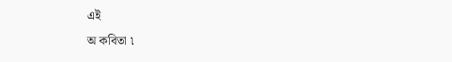এই
অ কবিতা ৷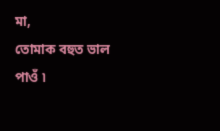মা,
তোমাক বহুত ভাল পাওঁ ৷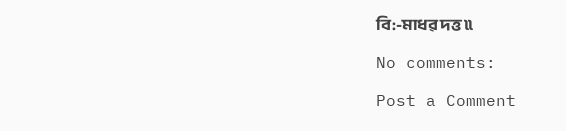বি:-মাধৱ দত্ত ৷৷

No comments:

Post a Comment